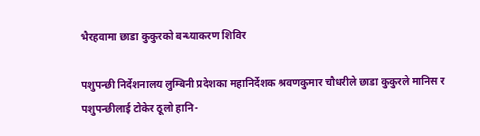भैरहवामा छाडा कुकुरको बन्ध्याकरण शिविर

पशुपन्छी निर्देशनालय लुम्बिनी प्रदेशका महानिर्देशक श्रवणकुमार चौधरीले छाडा कुकुरले मानिस र पशुपन्छीलाई टोकेर ठूलो हानि-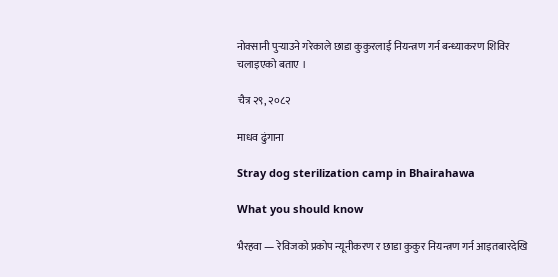नोक्सानी पुर्‍याउने गरेकाले छाडा कुकुरलाई नियन्त्रण गर्न बन्ध्याकरण शिविर चलाइएको बताए ।

चैत्र २९, २०८२

माधव ढुंगाना

Stray dog sterilization camp in Bhairahawa

What you should know

भैरहवा — रेविजको प्रकोप न्यूनीकरण र छाडा कुकुर नियन्त्रण गर्न आइतबारदेखि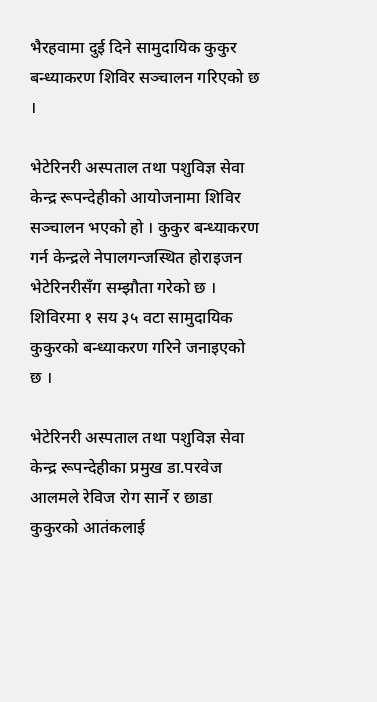भैरहवामा दुई दिने सामुदायिक कुकुर बन्ध्याकरण शिविर सञ्चालन गरिएको छ ।

भेटेरिनरी अस्पताल तथा पशुविज्ञ सेवा केन्द्र रूपन्देहीको आयोजनामा शिविर सञ्चालन भएको हो । कुकुर बन्ध्याकरण गर्न केन्द्रले नेपालगन्जस्थित होराइजन भेटेरिनरीसँग सम्झौता गरेको छ । शिविरमा १ सय ३५ वटा सामुदायिक कुकुरको बन्ध्याकरण गरिने जनाइएको छ ।

भेटेरिनरी अस्पताल तथा पशुविज्ञ सेवा केन्द्र रूपन्देहीका प्रमुख डा.परवेज आलमले रेविज रोग सार्ने र छाडा कुकुरको आतंकलाई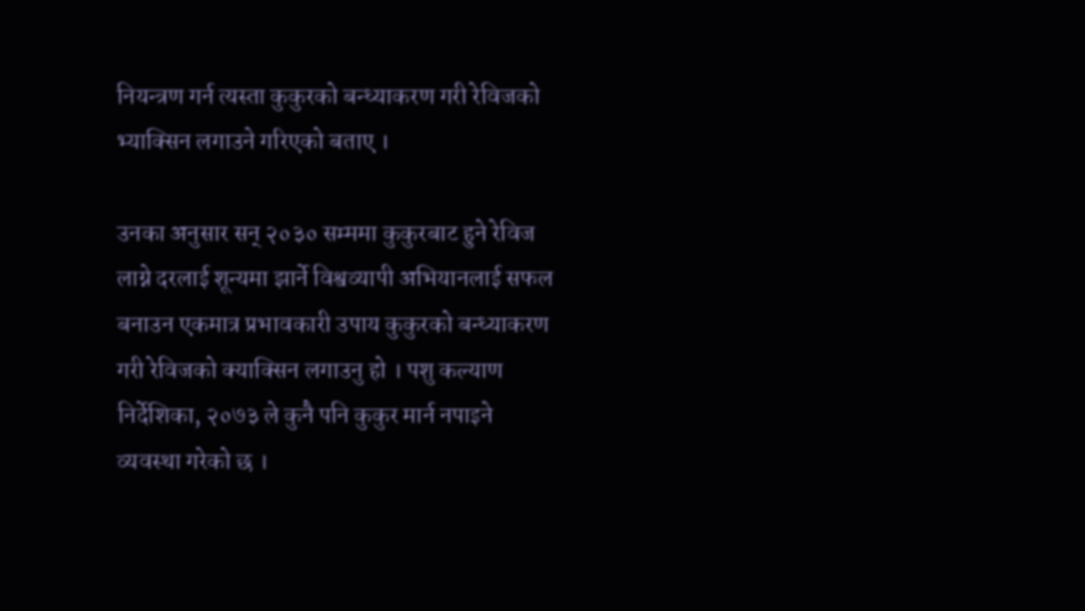नियन्त्रण गर्न त्यस्ता कुकुरको बन्ध्याकरण गरी रेविजको भ्याक्सिन लगाउने गरिएको बताए ।

उनका अनुसार सन् २०३० सम्ममा कुकुरबाट हुने रेविज लाग्ने दरलाई शून्यमा झार्ने विश्वव्यापी अभियानलाई सफल बनाउन एकमात्र प्रभावकारी उपाय कुकुरको बन्ध्याकरण गरी रेविजको क्याक्सिन लगाउनु हो । पशु कल्याण निर्देशिका, २०७३ ले कुनै पनि कुकुर मार्न नपाइने व्यवस्था गरेको छ ।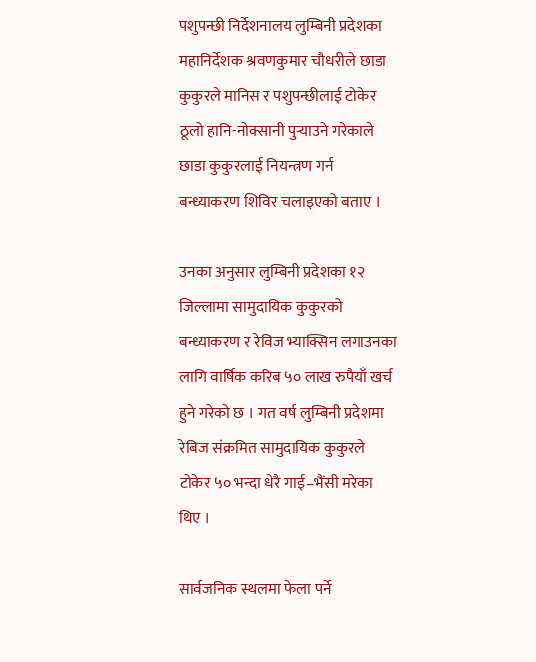पशुपन्छी निर्देशनालय लुम्बिनी प्रदेशका महानिर्देशक श्रवणकुमार चौधरीले छाडा कुकुरले मानिस र पशुपन्छीलाई टोकेर ठूलो हानि-नोक्सानी पुर्‍याउने गरेकाले छाडा कुकुरलाई नियन्त्रण गर्न बन्ध्याकरण शिविर चलाइएको बताए ।

उनका अनुसार लुम्बिनी प्रदेशका १२ जिल्लामा सामुदायिक कुकुरको बन्ध्याकरण र रेविज भ्याक्सिन लगाउनका लागि वार्षिक करिब ५० लाख रुपैयाँ खर्च हुने गरेको छ । गत वर्ष लुम्बिनी प्रदेशमा रेबिज संक्रमित सामुदायिक कुकुरले टोकेर ५० भन्दा धेरै गाई–भैंसी मरेका थिए ।

सार्वजनिक स्थलमा फेला पर्ने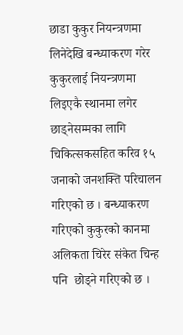छाडा कुकुर नियन्त्रणमा लिनेदेखि बन्ध्याकरण गरेर कुकुरलाई नियन्त्रणमा लिइएकै स्थानमा लगेर छाड्नेसम्मका लागि चिकित्सकसहित करिव १५ जनाको जनशक्ति परिचालन गरिएको छ । बन्ध्याकरण गरिएको कुकुरको कानमा अलिकता चिरेर संकेत चिन्ह पनि  छोड्ने गरिएको छ ।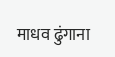माधव ढुंगाना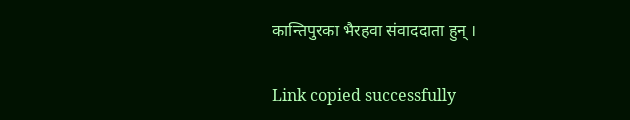कान्तिपुरका भैरहवा संवाददाता हुन् ।

Link copied successfully